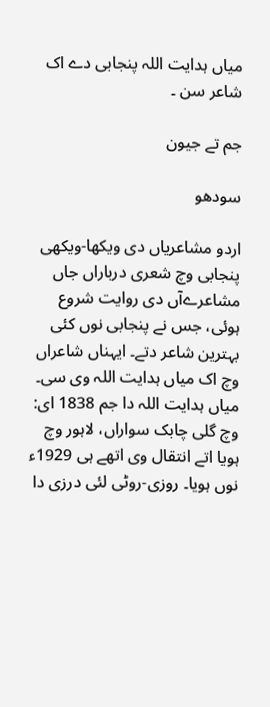میاں ہدایت اللہ پنجابی دے اک شاعر سن ۔

جم تے جیون

سودھو

اردو مشاعریاں دی ویکھا-ویکھی پنجابی وچ شعری درباراں جاں مشاعرےآں دی روایت شروع ہوئی، جس نے پنجابی نوں کئی بہترین شاعر دتے۔ ایہناں شاعراں وچ اک میاں ہدایت اللہ وی سی۔ میاں ہدایت اللہ دا جم 1838 ای: وچ گلی چابک سواراں، لاہور وچ ہویا اتے انتقال وی اتھے ہی 1929ء نوں ہویا۔ روزی-روٹی لئی درزی دا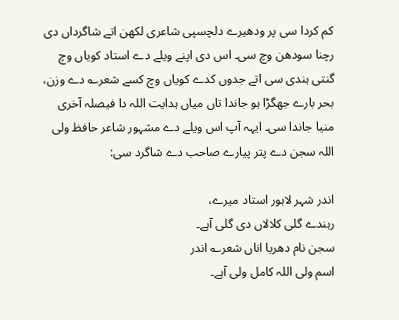کم کردا سی پر ودھیرے دلچسپی شاعری لکھن اتے شاگرداں دی رچنا سودھن وچ سی۔ اس دی اپنے ویلے دے استاد کویاں وچ گنتی ہندی سی اتے جدوں کدے کویاں وچ کسے شعر؎ دے وزن، بحر بارے جھگڑا ہو جاندا تاں میاں ہدایت اللہ دا فیصلہ آخری منیا جاندا سی۔ ایہہ آپ اس ویلے دے مشہور شاعر حافظ ولی اللہ سجن دے پتر پیارے صاحب دے شاگرد سی:

اندر شہر لاہور استاد میرے،
رہندے گلی کلالاں دی گلی آہے۔
سجن نام دھریا اناں شعر؎ اندر
اسم ولی اللہ کامل ولی آہے۔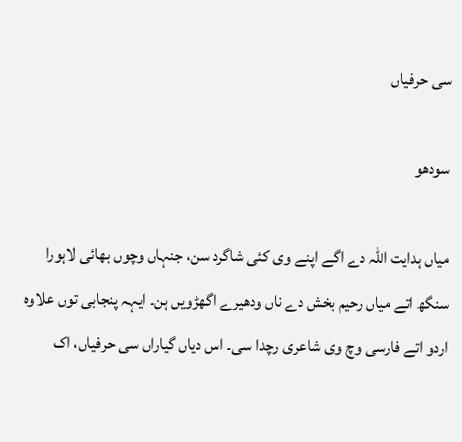سی حرفیاں

سودھو

میاں ہدایت اللہ دے اگے اپنے وی کئی شاگرد سن، جنہاں وچوں بھائی لاہورا سنگھ اتے میاں رحیم بخش دے ناں ودھیرے اگھڑویں ہن۔ ایہہ پنجابی توں علاوہ اردو اتے فارسی وچ وی شاعری رچدا سی۔ اس دیاں گیاراں سی حرفیاں، اک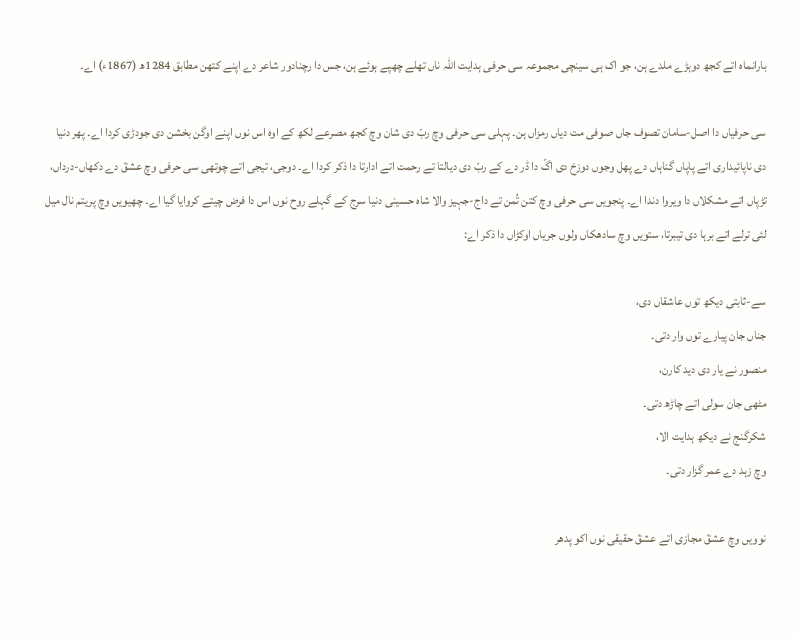بارانماہ اتے کجھ دوہڑے ملدے ہن، جو اک ہی سینچی مجموعہ سی حرفی ہدایت اللہ ناں تھلے چھپے ہوئے ہن، جس دا رچنادور شاعر دے اپنے کتھن مطابق 1284ھ (1867ء) اے۔

سی حرفیاں دا اصل-سامان تصوف جاں صوفی مت دیاں رمزاں ہن۔ پہلی سی حرفی وچ ربّ دی شان وچ کجھ مصرعے لکھ کے اوہ اس نوں اپنے اوگن بخشن دی جودڑی کردا اے۔ پھر دنیا دی ناپائیداری اتے پاپاں گناہاں دے پھل وجوں دوزخ دی اگّ دا ڈر دے کے ربّ دی دیالتا تے رحمت اتے ادارتا دا ذکر کردا اے۔ دوجی، تیجی اتے چوتھی سی حرفی وچ عشقَ دے دکھاں-درداں، تڑپاں اتے مشکلاں دا ویروا دندا اے۔ پنجویں سی حرفی وچ کتن تُمن تے داج-جہیز والا شاہ حسینی دنیا سرج کے گہلے روح نوں اس دا فرض چیتے کروایا گیا اے۔ چھیویں وچ پریتم نال میل لئی ترلے اتے برہا دی تیبرتا، ستویں وچ سادھکاں ولوں جریاں اوکڑاں دا ذکر اے:

سے-ثابتی دیکھ توں عاشقاں دی،
جناں جان پیارے توں وار دتی۔
منصور نے یار دی دید کارن،
مٹھی جان سولی اتے چاڑھ دتی۔
شکرگنج نے دیکھ ہدایت الا،
وچ زہد دے عمر گزار دتی۔

نوویں وچ عشقَ مجازی اتے عشقَ حقیقی نوں اکو پدھر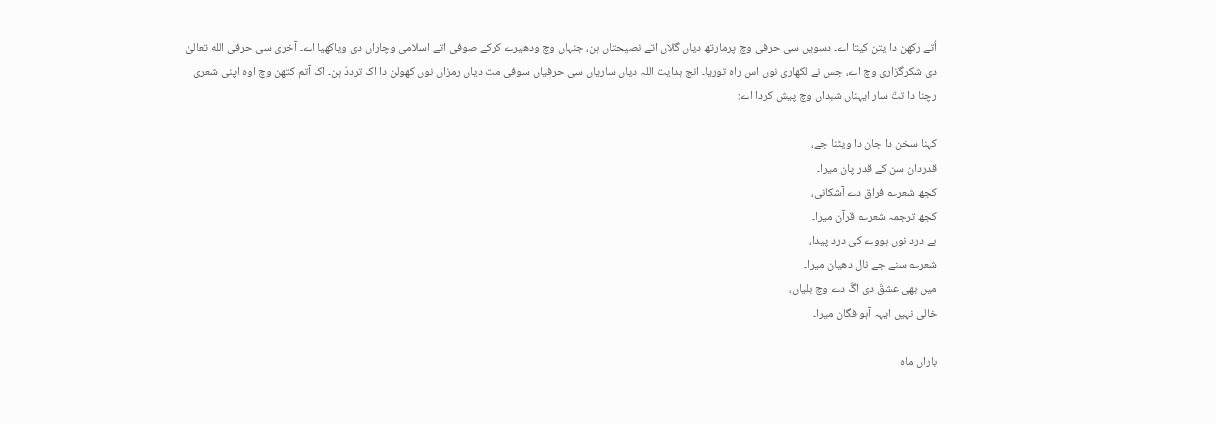اُتے رکھن دا یتن کیتا اے۔ دسویں سی حرفی وچ پرمارتھ دیاں گلاں اتے نصیحتاں ہن، جنہاں وچ ودھیرے کرکے صوفی اتے اسلامی وچاراں دی ویاکھیا اے۔ آخری سی حرفی الله تعالیٰ دی شکرگزاری وچ اے، جس نے لکھاری نوں اس راہ توریا۔ انج ہدایت اللہ دیاں ساریاں سی حرفیاں سوفی مت دیاں رمزاں نوں کھولن دا اک ترددّ ہن۔ اک آتم کتھن وچ اوہ اپنی شعری رچنا دا تتّ سار ایہناں شبداں وچ پیش کردا اے:

کہنا سخن دا جان دا ویٹنا جے،
قدردان سن کے قدر پان میرا۔
کجھ شعر؎ فراق دے آشکانی،
کجھ ترجمہ شعر؎ قرآن میرا۔
بے درد نوں ہووے کی درد پیدا،
شعر؎ سنے جے نال دھیان میرا۔
میں بھی عشقَ دی اگّ دے وچ بلیاں،
خالی نہیں ایہہ آہو فگان میرا۔

باراں ماہ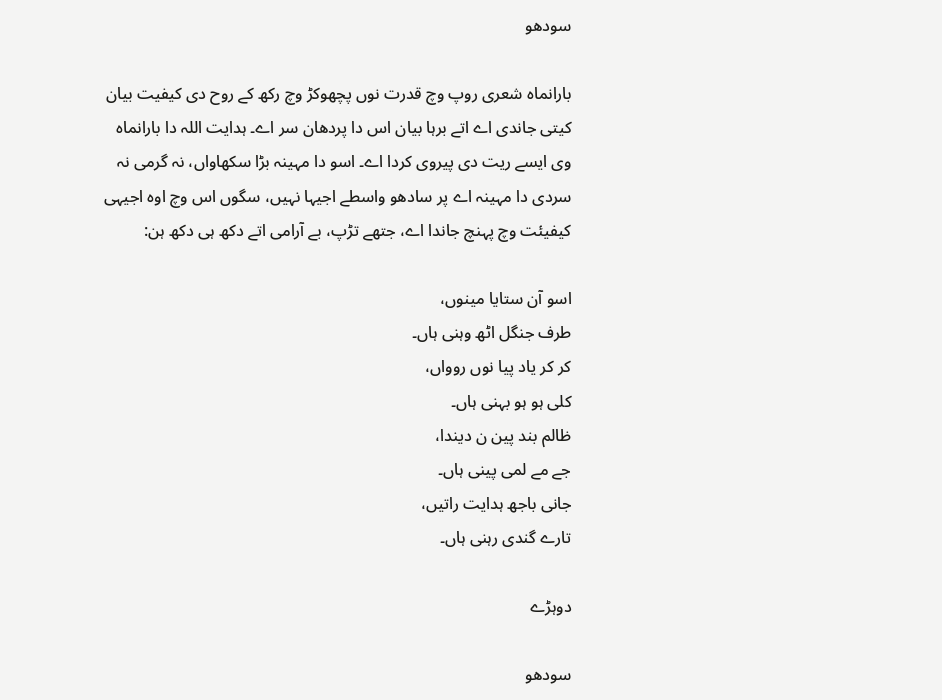سودھو

بارانماہ شعری روپ وچ قدرت نوں پچھوکڑ وچ رکھ کے روح دی کیفیت بیان کیتی جاندی اے اتے برہا بیان اس دا پردھان سر اے۔ ہدایت اللہ دا بارانماہ وی ایسے ریت دی پیروی کردا اے۔ اسو دا مہینہ بڑا سکھاواں، نہ گرمی نہ سردی دا مہینہ اے پر سادھو واسطے اجیہا نہیں، سگوں اس وچ اوہ اجیہی کیفیئت وچ پہنچ جاندا اے، جتھے تڑپ، بے آرامی اتے دکھ ہی دکھ ہن:

اسو آن ستایا مینوں،
طرف جنگل اٹھ وہنی ہاں۔
کر کر یاد پیا نوں روواں،
کلی ہو ہو بہنی ہاں۔
ظالم بند پین ن دیندا،
جے مے لمی پینی ہاں۔
جانی باجھ ہدایت راتیں،
تارے گندی رہنی ہاں۔

دوہڑے

سودھو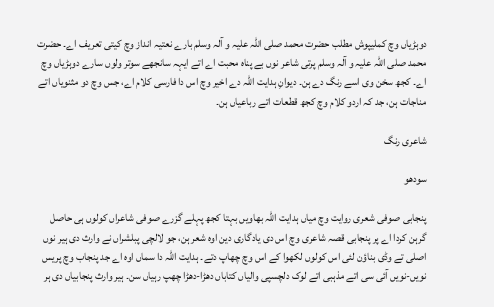دوہڑیاں وچ کملیپوش مطلب حضرت محمد صلی اللہ علیہ و آلہ وسلم بارے نعتیہ انداز وچ کیتی تعریف اے۔ حضرت محمد صلی اللہ علیہ و آلہ وسلم پرتی شاعر نوں بے پناہ محبت اے اتے ایہہ سانجھے سوتر ولوں سارے دوہڑیاں وچ اے۔ کجھ سخن وی اسے رنگ دے ہن۔ دیوانِ ہدایت اللہ دے اخیر وچ اس دا فارسی کلام اے، جس وچ دو مثنویاں اتے مناجات ہن، جد کہ اردو کلام وچ کجھ قطعات اتے رباعیاں ہن۔

شاعری رنگ

سودھو

پنجابی صوفی شعری روایت وچ میاں ہدایت اللہ بھاویں بہتا کجھ پہلے گزرے صوفی شاعراں کولوں ہی حاصل گرہن کردا اے پر پنجابی قصہ شاعری وچ اس دی یادگاری دین اوہ شعر ہن، جو لالچی پبلشراں نے وارث دی ہیر نوں اصلی تے وڈی بناؤن لئی اس کولوں لکھوا کے اس وچ چھاپ دتے۔ ہدایت اللہ دا سماں اوہ اے جد پنجاب وچ پریس نویں-نویں آئی سی اتے مذہبی اتے لوک دلچسپی والیاں کتاباں دھڑا-دھڑا چھپ رہیاں سن۔ ہیر وارث پنجابیاں دی ہر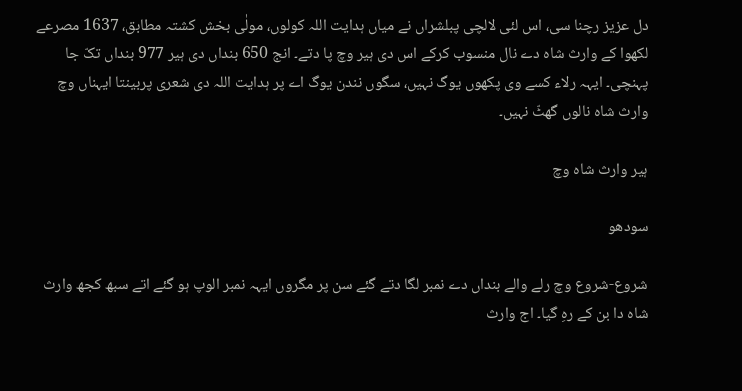دل عزیز رچنا سی، اس لئی لالچی پبلشراں نے میاں ہدایت اللہ کولوں، مولٰی بخش کشتہ مطابق، 1637 مصرعے لکھوا کے وارث شاہ دے نال منسوب کرکے اس دی ہیر وچ پا دتے۔ انج 650 بنداں دی ہیر 977 بنداں تکّ جا پہنچی۔ ایہہ رلاء کسے وی پکھوں یوگ نہیں، سگوں نندن یوگ اے پر ہدایت اللہ دی شعری پربینتا ایہناں وچ وارث شاہ نالوں گھٹّ نہیں۔

ہیر وارث شاہ وچ

سودھو

شروع-شروع وچ رلے والے بنداں دے نمبر لگا دتے گئے سن پر مگروں ایہہ نمبر الوپ ہو گئے اتے سبھ کجھ وارث شاہ دا بن کے رہِ گیا۔ اج وارث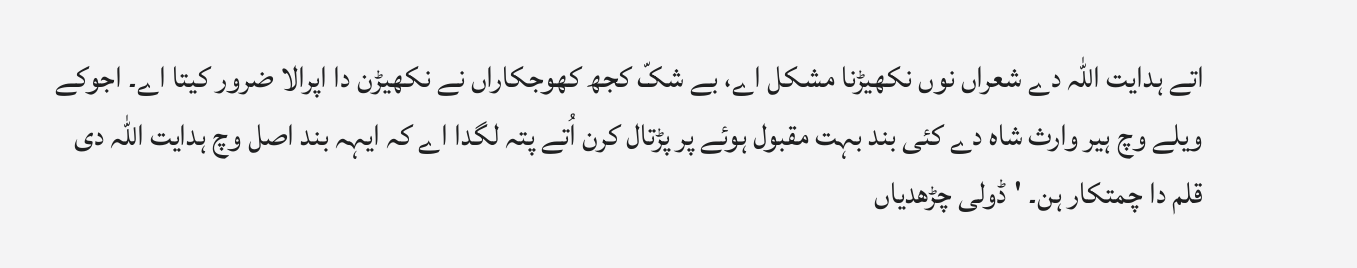اتے ہدایت اللہ دے شعراں نوں نکھیڑنا مشکل اے، بے شکّ کجھ کھوجکاراں نے نکھیڑن دا اپرالا ضرور کیتا اے۔ اجوکے ویلے وچ ہیر وارث شاہ دے کئی بند بہت مقبول ہوئے پر پڑتال کرن اُتے پتہ لگدا اے کہ ایہہ بند اصل وچ ہدایت اللہ دی قلم دا چمتکار ہن۔ 'ڈولی چڑھدیاں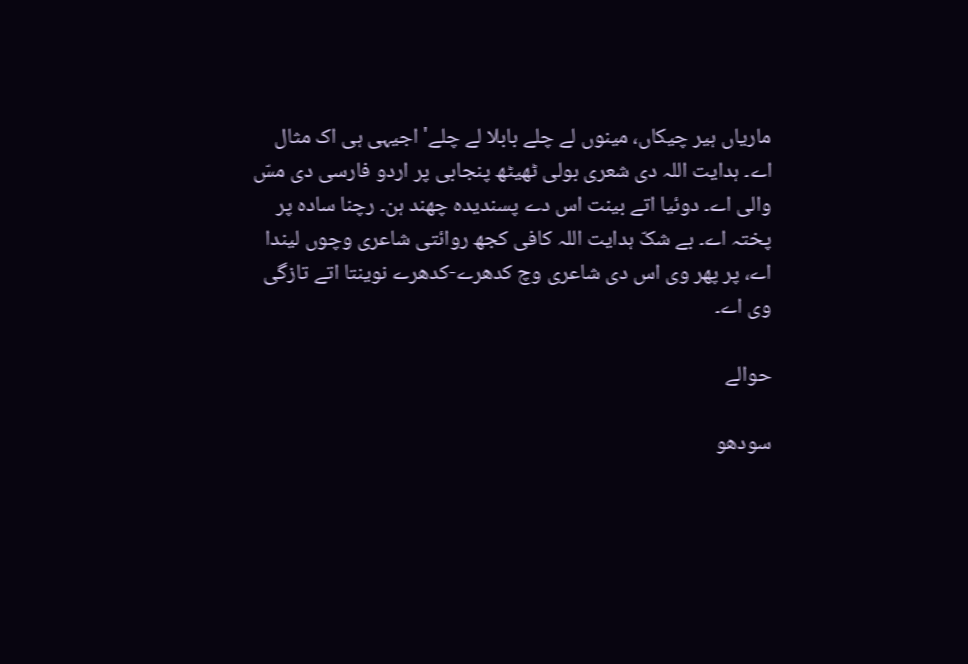ماریاں ہیر چیکاں، مینوں لے چلے بابلا لے چلے' اجیہی ہی اک مثال اے۔ ہدایت اللہ دی شعری بولی ٹھیٹھ پنجابی پر اردو فارسی دی مسّ والی اے۔ دوئیا اتے بینت اس دے پسندیدہ چھند ہن۔ رچنا سادہ پر پختہ اے۔ بے شکّ ہدایت اللہ کافی کجھ روائتی شاعری وچوں لیندا اے، پر پھر وی اس دی شاعری وچ کدھرے-کدھرے نوینتا اتے تازگی وی اے۔

حوالے

سودھو